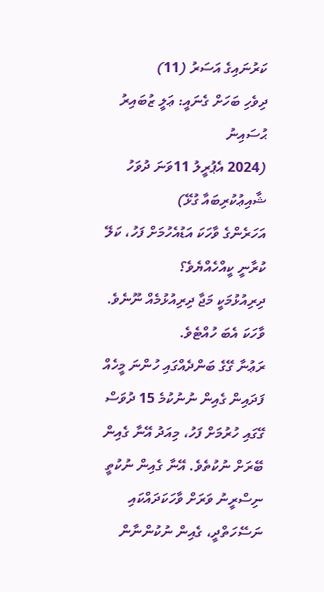ކަރުނައިގެ އަސަރު (11)
ދިވެހި ބަހަށް ގެނައީ: ޢަލީ ޒުބައިރު ޙުސައިނު
(2024 އެޕުރީލު 11ވަނަ ދުވަހު ޝާއިޢުކުރިބައާ ގުޅޭ)
އަހަރެންގެ ވާހަކަ އަޑުއެހުމަށް ފަހު، ކަލޭ ކުރާނީ ކީއްހެއްޔެވެ؟
ދިރިއުޅުމަކީ މަޖާ ދިރިއުޅުމެއް ނޫނެވެ. ވާހަކަ އެބަ ހުއްޓެވެ.
ރަޢުނާ ގޭގެ ބަންދެއްގައި ހުންނަ މީހެއް ފަދައިން ގެއިން ނުނުކުމެ 15 ދުވަސް ގޭގައި ހުރުމަށް ފަހު، މިއަދު އޭނާ ގެއިން ބޭރަށް ނުކުތެވެ. އޭނާ ގެއިން ނުކުތީ ނިސްރީނު ވަރަށް ވާހަކަދައްކައި ނަސޭހަތްދީ، ގެއިން ނުކުންނާން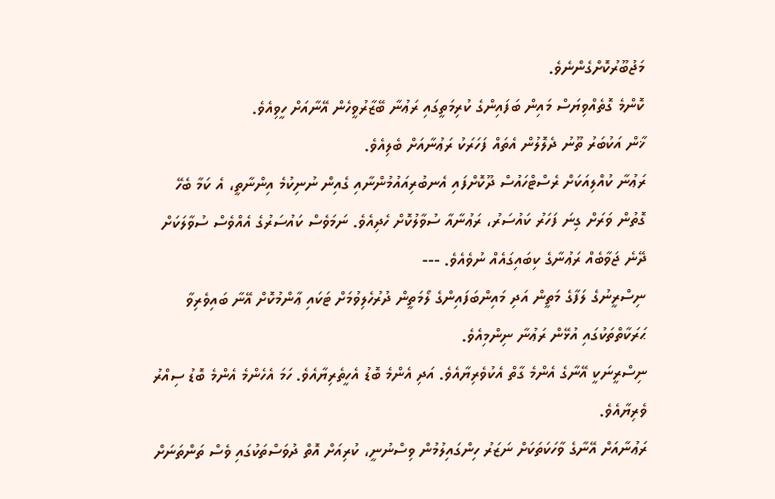މަޖުބޫރުކޮށްގެންނެވެ.
ކޮންމެ ގޮތެއްވިޔަސް މައިން ބަފައިންގެ ކުރިމަތީގައި ރަޢުނާ ބޭޒާރުވީހެން އޭނާއަށް ހީވިއެވެ.
ޚާން އަކުބަރު ތޫނު ދެލޮލުން އެތައް ފަހަރަކު ރަޢުނާއަށް ބެލިއެވެ.
ރަޢުނާ ކުއްލިއަކަށް ރެސްޓްހައުސް ދޫކޮށްފައި އެނބުރިއައުމުންނާއި ގެއިން ނުނިކުމެ އިންނާތީ، އެ ކަމާ ބެހޭ ގޮތުން ވަރަށް ގިނަ ފަހަރު ކައުސަރު، ރަޢުނާއާ ސުވާލުކޮށް ހެދިއެވެ. ނަމަވެސް ކައުސަރުގެ އެއްވެސް ސުވާލަކަށް ދޭނެ ޖަވާބެއް ރަޢުނާގެ ކިބައިގައެއް ނުވެއެވެ. ---
ނިސްރީނުގެ ލަފާގެ މަތީން އަދި މައިންބަފައިންގެ ލޯމަތީން ދުރުހެލިވުމަށް ޓަކައި ޢާންމުކޮށް އޭނާ ބައިވެރިވާ ޙަރަކާތްތަކުގައި އުޅޭން ރަޢުނާ ނިންމިއެވެ.
ނިސްރީނަކީ އޭނާގެ އެންމެ ގާތް އެކުވެރިޔާއެވެ. އަދި އެންމެ ބޮޑު އެހީތެރިޔާއެވެ. ހަމަ އެހެންމެ އެންމެ ބޮޑު ސިއްރު ވެރިޔާއެވެ.
ރަޢުނާއަށް އޭނާގެ ވާހަކަތަކަށް ނަޒަރު ހިންގައިލުމުން ވިސްނުނީ، ކުރިއަށް އޮތް ދުވަސްތަކުގައި ވެސް ތަންތަނަށް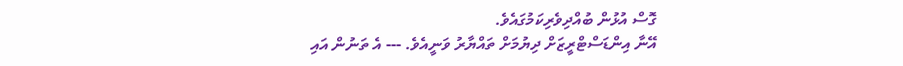ގޮސް އުޅުން ބުއްދިވެރިކަމުގައެވެ.
އޭނާ އިންޑަސްޓްރީޒަށް ދިޔުމަށް ތައްޔާރު ވަނީއެވެ. --- އެ ތަނުން އައި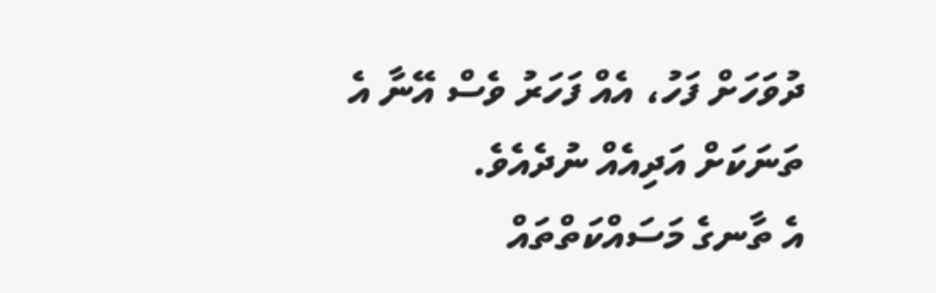ދުވަހަށް ފަހު، އެއް ފަހަރު ވެސް އޭނާ އެ ތަނަކަށް އަދިއެއް ނުދެއެވެ.
އެ ތާނގެ މަސައްކަތްތައް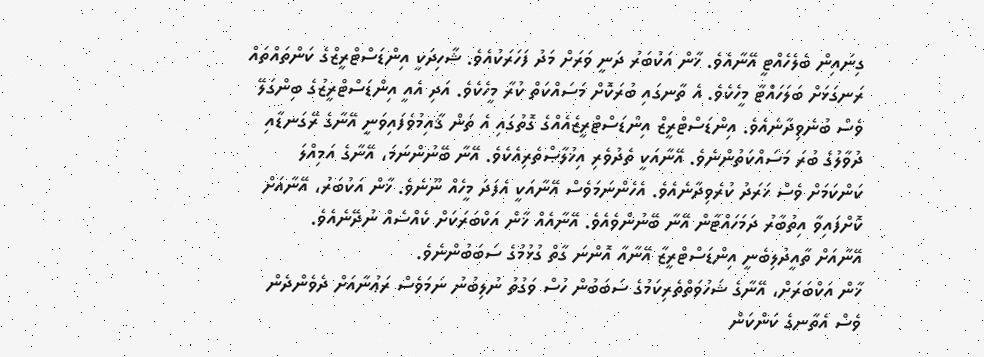ގިނައިން ބެލެހެއްޓީ އޭނާއެވެ. ޚާން އަކުބަރު ދަނީ ވަރަށް މަދު ފަހަރަކުއެވެ. ޝާހިދަކީ އިންޑަސްޓްރީޒްގެ ކަންތައްތައް ރަނގަޅަށް ބަލަހައްޓާ މީހެކެވެ. އެ ތާނގައި ބުރަކޮށް މަސައްކަތް ކުރާ މީހެކެވެ. އަދި އެއީ އިންޑަސްޓްރީޒުގެ ބިންގަލޭ ވެސް ބުނެވިދާނެއެވެ. އިންޑަސްޓްރީޒް އިންޑަސްޓްރީޒެއެއްގެ ގޮތުގައި އެ ތަން ޤާއިމުވެފައިވަނީ އޭނާގެ ރޭގަނޑާއި ދުވާލުގެ ބުރަ މަސައްކަތުންނެވެ. އޭނާއަކީ ތެދުވެރި އިޚުލާޞްތެރިއެކެވެ. އޭނާ ބޭނުންނަމަ، އޭނާގެ އަމިއްލަ ކަންކަމަށް ވެސް ޚަރަދު ކުރެވިދާނެއެވެ. އެހެންނަމަވެސް އޭނާއަކީ އެފަދަ މީހެއް ނޫނެވެ. ޚާން އަކުބަރު، އޭނާއަށް ކޮށްފައިވާ އިތުބާރު ދަމަހައްޓާން އޭނާ ބޭނުންވެއެވެ. އޭނާއެއް ޚާން އަކްބަރަކަށް ކެއްސެއް ނުދޭނެއެވެ.
އޭނާއަށް ތާއީދުލިބެނީ އިންޑަސްޓްރީޒާ އޭނާއާ އޮންނަ ގާތް ގުޅުމުގެ ސަބަބުންނެވެ.
ޚާން އަކްބަރަށް، އޭނާގެ ޝަހުވަތްތެރިކަމުގެ ސަބަބުން ހުސް ވަގުތު ނުލިބުނު ނަމަވެސް ރަޢުނާއަށް ދެވެންދެން ވެސް އެތާނގެ ކަންކަން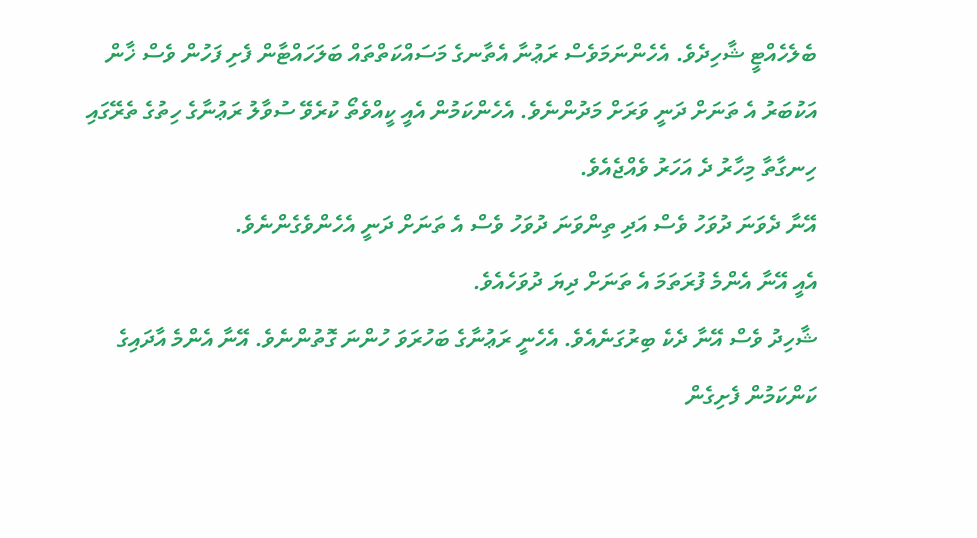ބެލެހެއްޓީ ޝާހިދެވެ. އެހެންނަމަވެސް ރަޢުނާ އެތާނގެ މަސައްކަތްތައް ބަލަހައްޓާން ފެށި ފަހުން ވެސް ޚާން އަކުބަރު އެ ތަނަށް ދަނީ ވަރަށް މަދުންނެވެ. އެހެންކަމުން އެއީ ކީއްވެތޯ ކުރެވޭ ސުވާލު ރަޢުނާގެ ހިތުގެ ތެރޭގައި ހިނގާތާ މިހާރު ދެ އަހަރު ވެއްޖެއެވެ.
އޭނާ ދެވަނަ ދުވަހު ވެސް އަދި ތިންވަނަ ދުވަހު ވެސް އެ ތަނަށް ދަނީ އެހެންވެގެންނެވެ.
އެއީ އޭނާ އެންމެ ފުރަތަމަ އެ ތަނަށް ދިޔަ ދުވަހެއެވެ.
ޝާހިދު ވެސް އޭނާ ދެކެ ބިރުގަނެއެވެ. އެހެނީ ރަޢުނާގެ ބަހުރަވަ ހުންނަ ގޮތުންނެވެ. އޭނާ އެންމެ އާދައިގެ ކަންކަމުން ފެށިގެން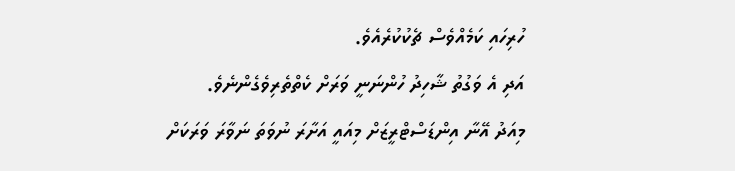ހުރިހައި ކަމެއްވެސް ޗެކުކުރެއެވެ.
އަދި އެ ވަގުތު ޝާހިދު ހުންނަނީ ވަރަށް ކެތްތެރިވެގެންނެވެ.
މިއަދު އޭނާ އިންޑަސްޓްރީޒަށް މިއައީ އަށާރަ ނުވަތަ ނަވާރަ ވަރަކަށް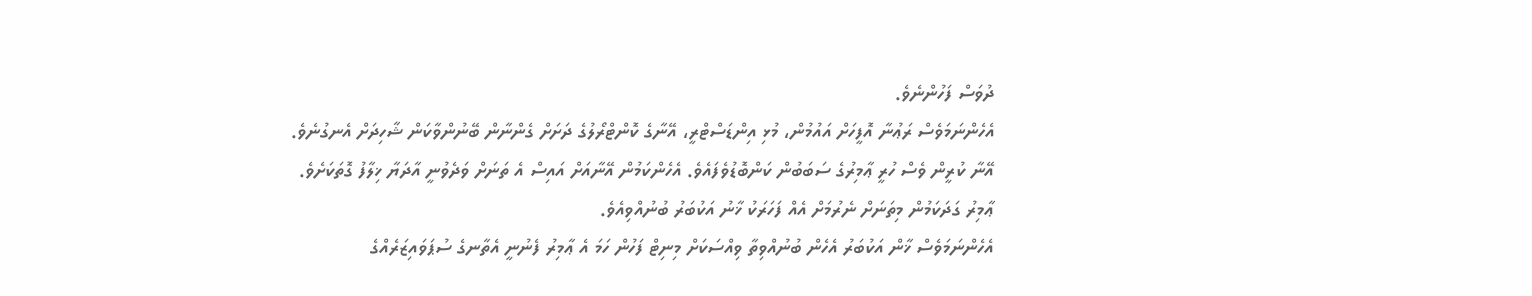ދުވަސް ފަހުންނެވެ.
އެހެންނަމަވެސް ރަޢުނާ އޮފީހަށް އައުމުން، މުޅި އިންޑަސްޓްރީ، އޭނާގެ ކޮންޓްރޯލުގެ ދަށަށް ގެންނާން ބޭނުންވާކަން ޝާހިދަށް އެނގުނެވެ.
އޭނާ ކުރީން ވެސް ހުރީ ޢާމިރުގެ ސަބަބުން ކަންބޮޑުވެފައެވެ. އެހެންކަމުން އޭނާއަށް އައިސް އެ ތަނަށް ވަދެވުނީ އާދަޔާ ޚިލާފު ގޮތަކަށެވެ.
ޢާމިރު ގަދަކަމުން މިތަނަށް ނެރުމަށް އެއް ފަހަރަކު ޚާނު އަކުބަރު ބުނުއްވިއެވެ.
އެހެންނަމަވެސް ޚާން އަކުބަރު އެހެން ބުނުއްވިތާ ވިއްސަކަށް މިނިޓް ފަހުން ހަމަ އެ ޢާމިރު ފެނުނީ އެތާނގެ ސުޕަވައިޒަރެއްގެ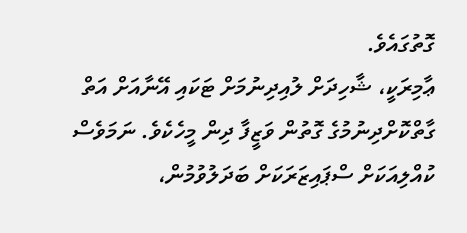ގޮތުގައެވެ.
ޢާމިރަކީ، ޝާހިދަށް ލުއިދިނުމަށް ޓަކައި އޭނާއަށް އަތް ގާތްކޮށްދިނުމުގެ ގޮތުން ވަޒީފާ ދިން މީހެކެވެ. ނަމަވެސް ކުއްލިއަކަށް ސްޕައިޒަރަކަށް ބަދަލުވުމުން،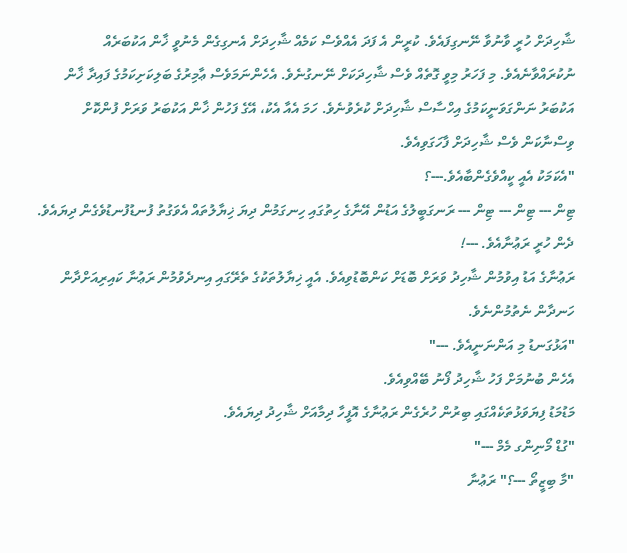ޝާހިދަށް ހުރީ ވާނުވާ ނޭނގިފައެވެ. ކުރީން އެ ފަދަ އެއްވެސް ކަމެއް ޝާހިދަށް އެނގިގެން މެނުވީ ޚާން އަކުބަރެއް ނުކުރައްވާނެއެވެ. މި ފަހަރު މިވީ ގޮތެއް ވެސް ޝާހިދަކަށް ނޭނގުނެވެ. އެހެންނަމަވެސް ޢާމިރުގެ ބަލިކަށިކަމުގެ ފައިދާ ޚާން އަކުބަރު ނަންގަވަނީކަމުގެ އިހްސާސް ޝާހިދަށް ކުރެވުނެވެ. ހަމަ އެއާ އެކު، އޭގެ ފަހުން ޚާން އަކުބަރު ވަރަށް ފުންކޮށް ވިސްނާކަން ވެސް ޝާހިދަށް ފާހަގަވިއެވެ.
"އެކަމަކު އެއީ ކީއްވެގެންބާއެވެ.---؟
ޓިން --- ޓިން --- ޓިން --- ރަނގަބީލުގެ އަޑުން އޭނާގެ ހިތުގައި ހިނގަމުން ދިޔަ ޚިޔާލުތައް އެވަގުތު ފުނޑުފުނޑުވެގެން ދިޔައެވެ.
ދެން ހުރީ ރަޢުނާއެވެ. ---!
ރަޢުނާގެ އަޑު އިވުމުން ޝާހިދު ވަރަށް ބޮޑަށް ކަންބޮޑުވިއެވެ. އެއީ ޚިޔާލުތަކުގެ ތެރޭގައި އިނދެވުމުން ރަޢުނާ ކައިރިއަށްދާން ހަނދާން ނެތުމުންނެވެ.
"އަޅުގަނޑު މި އަންނަނީއެވެ. ---"
އެހެން ބުނުމަށް ފަހު ޝާހިދު ފޯނު ބޭއްވިއެވެ.
މަޑުމަޑު ފިޔަވަޅުތަކެއްގައި ބިރުން ހުރެގެން ރަޢުނާގެ އޮފީހާ ދިމާއަށް ޝާހިދު ދިޔައެވެ.
"ގުޑް މޯނިންގ މެމް ---"
"މާ ބިޒީތޯ ---؟" ރަޢުނާ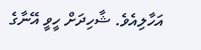އަހާލިއެވެ. ޝާހިދަށް ހީވީ އޭނާގެ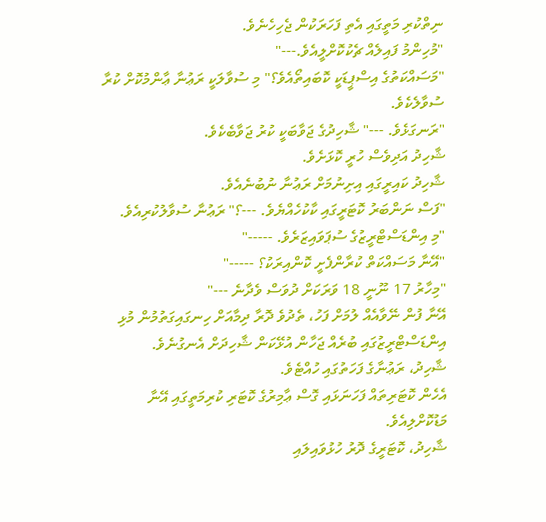ނިތްކުރި މަތީގައި އެތި ފަހަރަކުން ޖެހިހެނެވެ.
"މުހިންމު ފައިލެއް ޗެކުކޮށްލީއެވެ.---"
"މަސައްކަތުގެ އިސްޕީޑަކީ ކޮބައިތޯއެވެ؟" މި ސުވާލަކީ ރަޢުނާ ޢާންމުކޮށް ކުރާ ސުވާލެކެވެ.
"ރަނގަޅެވެ. ---" ޝާހިދުގެ ޖަވާބަކީ ކުރު ޖަވާބެކެވެ.
ޝާހިދު އަދިވެސް ހުރީ ކޮޅަށެވެ.
ޝާހިދު ކައިރީގައި އިށިނުމަށް ރަޢުނާ ނުބުނެއެވެ.
"ފަސް ނަންބަރު ކޮޓަރީގައި ކާކުހެއްޔެވެ. ---؟" ރަޢުނާ ސުވާލުކުރިއެވެ.
"މި އިންޑަސްޓްރީޒުގެ ސުޕަވައިޒަރެވެ. -----"
"އޭނާ މަސައްކަތް ކުރާންފެށީ ކޮންއިރަކު؟ -----"
"މިހާރު 17 ނޫނީ 18 ވަރަކަށް ދުވަސް ވެދާނެ ---"
އޭނާ ފުން ނޭވާއެއް ލުމަށް ފަހު، ތެދުވެ ދޮރާ ދިމާއަށް ހިނގައިގަތުމުން މުޅި އިންޑަސްޓްރީޒުގައި ބުރެއް ޖަހާން އުޅޭކަން ޝާހިދަށް އެނގުނެވެ.
ޝާހިދު، ރަޢުނާގެ ފަހަތުގައި ހުއްޓެވެ.
އެހެން ކޮޓަރިތައް ފަހަނަޅައި ގޮސް ޢާމިރުގެ ކޮޓަރި ކުރިމަތީގައި އޭނާ މަޑުކޮށްލިއެވެ.
ޝާހިދު، ކޮޓަރީގެ ދޮރު ހުޅުވައިލައި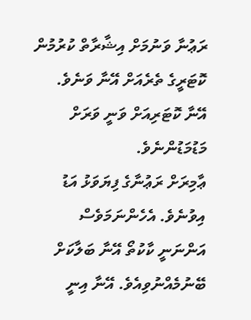ރަޢުނާ ވަނުމަށް އިޝާރާތް ކުރުމުން ކޮޓަރީގެ ތެރެއަށް އޭނާ ވަނެވެ. އޭނާ ކޮޓަރިއަށް ވަނީ ވަރަށް މަޑުމަޑުންނެވެ.
ޢާމިރަށް ރަޢުނާގެ ފިޔަވަޅު އަޑު އިވުނެވެ. އެހެންނަމަވެސް އަންނަނީ ކާކުތޯ އޭނާ ބަލާކަށް ބޭނުމެއްނުވިއެވެ. އޭނާ އިނީ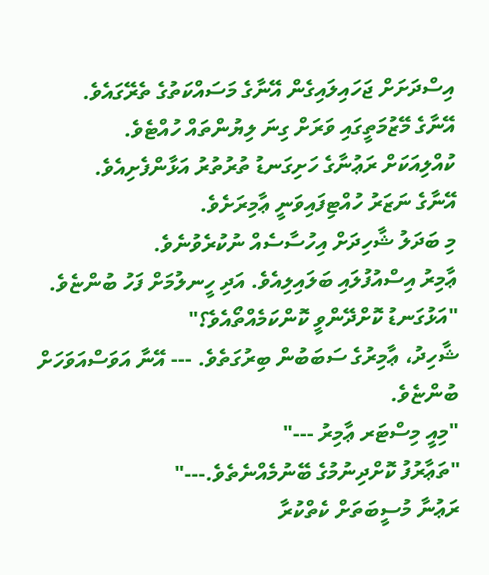އިސްދަށަށް ޖަހައިލައިގެން އޭނާގެ މަސައްކަތުގެ ތެރޭގައެވެ.
އޭނާގެ މޭޒުމަތީގައި ވަރަށް ގިނަ ލިޔުންތައް ހުއްޓެވެ.
ކުއްލިއަކަށް ރަޢުނާގެ ހަށިގަނޑު ތުރުތުރު އަޅާންފެށިއެވެ.
އޭނާގެ ނަޒަރު ހުއްޓިފައިވަނީ ޢާމިރަށެވެ.
މި ބަދަލު ޝާހިދަށް އިހުސާސެއް ނުކުރެވުނެވެ.
ޢާމިރު އިސްއުފުލައި ބަލައިލިއެވެ. އަދި ހީނލުމަށް ފަހު ބުންޏެވެ.
"އަޅުގަނޑު ކޮށްދޭންވީ ކޮންކަމެއްތޯއެވެ؟"
ޝާހިދު، ޢާމިރުގެ ސަބަބުން ބިރުގަތެވެ. --- އޭނާ އަވަސްއަވަހަށް ބުންޏެވެ.
"މިއީ މިސްޓަރ ޢާމިރު ---"
"ތަޢާރުފު ކޮށްދިނުމުގެ ބޭނުމެއްނެތެވެ.---"
ރަޢުނާ މުސީބަތަށް ކެތްކުރާ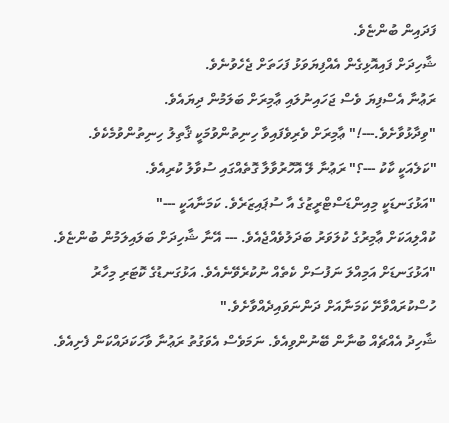ފަދައިން ބުންޏެވެ.
ޝާހިދަށް ފައިއޮޅިގެން އެއްފިޔަވަޅު ފަހަތަށް ޖެހެވުނެވެ.
ރަޢުނާ އެސްފިޔަ ވެސް ޖަހައިނުލައި ޢާމިރަށް ބަލަމުން ދިޔައެވެ.
"ވިދާޅުވާށެވެ.---!" ޢާމިރަށް ވެރިވެފައިވާ ހިނިތުންވުމަކީ ޤާތިލު ހިނިތުންވުމެކެވެ.
"ކަލެއަކީ ކާކު ---؟" ރަޢުނާ ލޭ އޮހޮރުވާލާ ގޮތެއްގައި ސުވާލު ކުރިއެވެ.
"އަޅުގަނޑަކީ މިއިންޑަސްޓްރީޒުގެ އާ ސުޕައިޒަރެވެ. ކަމަނާއަކީ ---"
ކުއްލިއަކަށް ޢާމިރުގެ ކުލަވަރު ބަދަލުވެއްޖެއެވެ. --- އޭނާ ޝާހިދަށް ބަލައިލަމުން ބުންޏެވެ.
"އަޅުގަނޑަށް އަމިއްލަ ނަފުސަށް ކެތެއް ނުކުރެވޭނެއެވެ. އަޅުގަނޑުގެ ކޮޓަރި މިހާރު ހުސްކުރައްވާށޭ ކަމަނާއަށް ދަންނަވައިދެއްވާށެވެ."
ޝާހިދު އެއްޗެއް ބުނާން ބޭނުންވިއެވެ. ނަމަވެސް އެވަގުތު ރަޢުނާ ވާހަކަދައްކަން ފެށިއެވެ.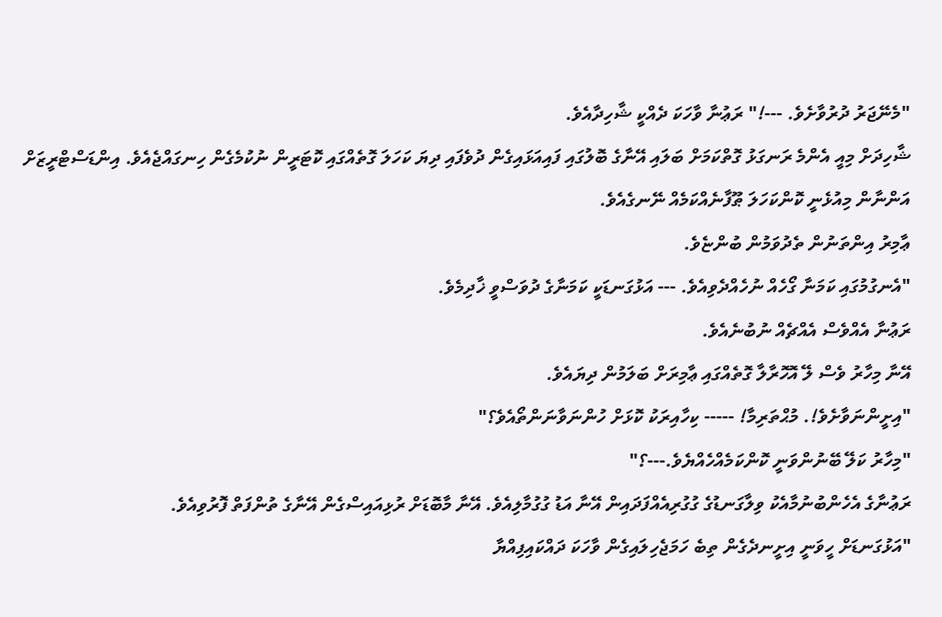"މެނޭޖަރު ދުރުވާށެވެ. ---!" ރަޢުނާ ވާހަކަ ދެއްކީ ޝާހިދާއެވެ.
ޝާހިދަށް މިއީ އެންމެ ރަނގަޅު ގޮތްކަމަށް ބަލައި އޭނާގެ ބޮލުގައި ފައިއަޅައިގެން ދުވެފައި ދިޔަ ކަހަލަ ގޮތެއްގައި ކޮޓަރީން ނުކުމެގެން ހިނގައްޖެއެވެ. އިންޑަސްޓްރީޒަށް އަންނާން މިއުޅެނީ ކޮންކަހަލަ ޠޫފާނެއްކަމެއް ނޭނގެއެވެ.
ޢާމިރު އިންތަނުން ތެދުވަމުން ބުންޏެވެ.
"އެނގުމުގައި ކަމަނާ ގޯހެއް ނުހެއްދެވިއެވެ. --- އަޅުގަނޑަކީ ކަމަނާގެ ދުވަސްވީ ޚާދިމެވެ.
ރަޢުނާ އެއްވެސް އެއްޗެއް ނުބުނެއެވެ.
އޭނާ މިހާރު ވެސް ލޭ އޮހޮރާލާ ގޮތެއްގައި ޢާމިރަށް ބަލަމުން ދިޔައެވެ.
"އިށީންނަވާށެވެ!. މުޙްތަރިމާ! ----- ކިހާއިރަކު ކޮޅަށް ހުންނަވާނަންތޯއެވެ؟"
"މިހާރު ކަލޭ ބޭނުންވަނީ ކޮންކަމެއްހެއްޔެވެ.---؟"
ރަޢުނާގެ އެހެންބުނުމާއެކު ވިލާގަނޑުގެ ގުގުރިއެއްފަދައިން އޭނާ އަޑު ގުގުމާލިއެވެ. އޭނާ މާބޮޑަށް ރުޅިއައިސްގެން އޭނާގެ ތުންފަތް ފޮރުވިއެވެ.
"އަޅުގަނޑަށް ހީވަނީ އިށީނދެގެން ތިބެ ހަމަޖެހިލައިގެން ވާހަކަ ދައްކައިފިއްޔާ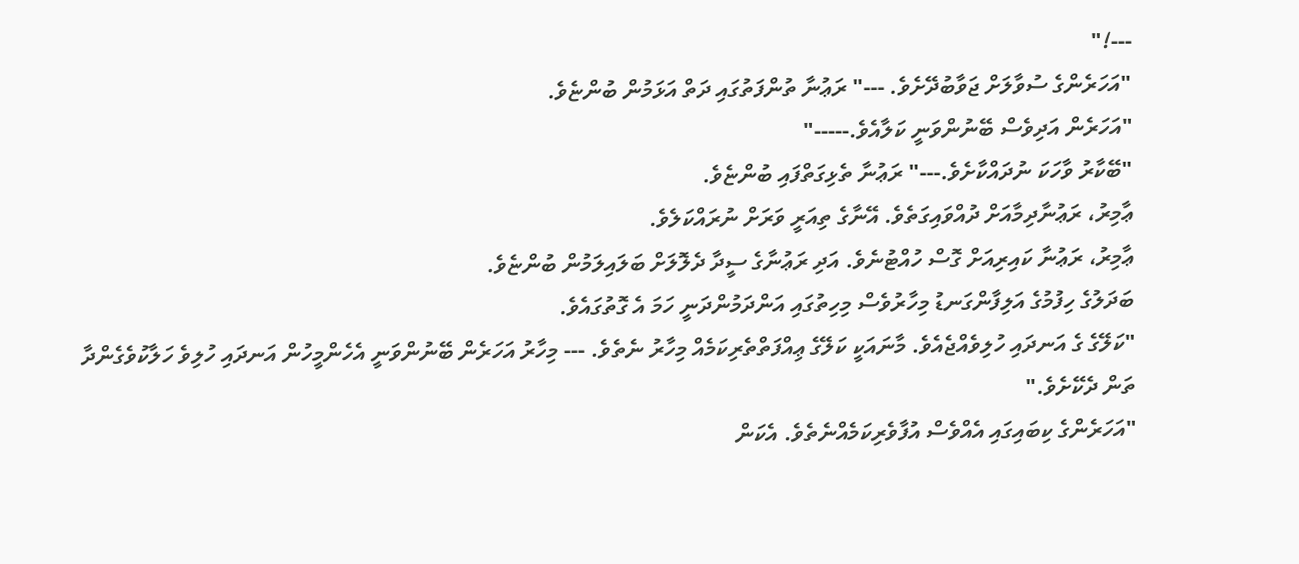---!"
"އަހަރެންގެ ސުވާލަށް ޖަވާބުދޭށެވެ. ---" ރަޢުނާ ތުންފަތުގައި ދަތް އަޅަމުން ބުންޏެވެ.
"އަހަރެން އަދިވެސް ބޭނުންވަނީ ކަލާއެވެ.-----"
"ބޭކާރު ވާހަކަ ނުދައްކާށެވެ.---" ރަޢުނާ ތެޅިގަތްފައި ބުންޏެވެ.
ޢާމިރު، ރަޢުނާދިމާއަށް ދުއްވައިގަތެވެ. އޭނާގެ ތިއަރީ ވަރަށް ނުރައްކަލެވެ.
ޢާމިރު، ރަޢުނާ ކައިރިއަށް ގޮސް ހުއްޓުނެވެ. އަދި ރަޢުނާގެ ސީދާ ދެލޮލަށް ބަލައިލަމުން ބުންޏެވެ.
ބަދަލުގެ ހިފުމުގެ އަލިފާންގަނޑު މިހާރުވެސް މިހިތުގައި އަންދަމުންދަނީ ހަމަ އެ ގޮތުގައެވެ.
"ކަލޭގެ ގެ އަނދައި ހުލިވެއްޖެއެވެ. މާނައަކީ ކަލޭގެ ޢިއްފަތްތެރިކަމެއް މިހާރު ނެތެވެ. --- މިހާރު އަހަރެން ބޭނުންވަނީ އެހެންމީހުން އަނދައި ހުލިވެ ހަލާކުވެގެންދާ ތަން ދެކޭށެވެ."
"އަހަރެންގެ ކިބައިގައި އެއްވެސް އުފާވެރިކަމެއްނެތެވެ. އެކަން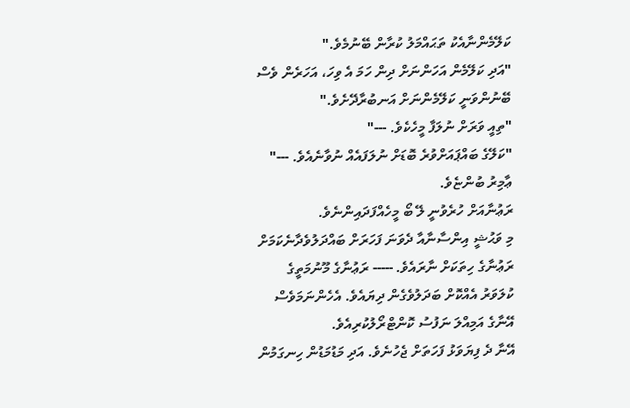ކަލޭމެންނާއެކު ތަޙައްމަލު ކުރާން ބޭނުމެވެ."
"އަދި ކަލޭމެން އަހަންނަށް ދިން ހަމަ އެ ވިހަ، އަހަރެން ވެސް ބޭނުންވަނީ ކަލޭމެންނަށް އަނބުރާދޭށެވެ."
"ތިއީ ވަރަށް ނުލަފާ މީހެކެވެ. ---"
"ކަލޭގެ ބައްޕައަށްވުރެ ބޮޑަށް ނުލަފައެއް ނުވާނެއެވެ. ---" ޢާމިރު ބުންޏެވެ.
ރަޢުނާއަށް ހުރެވުނީ ލޭ ބޯ މީހެއްފަދައިންނެވެ.
މި ވަޙުޝީ އިންސާނާއާ ދެވަނަ ފަހަރަށް ބައްދަލުވެދާނެކަމަށް ރަޢުނާގެ ހިތަކަށް ނާރައެވެ. ----- ރަޢުނާގެ މޫނުމަތީގެ ކުލަވަރު އެއްކޮށް ބަދަލުވެގެން ދިޔައެވެ. އެހެންނަމަވެސް އޭނާގެ އަމިއްލަ ނަފުސު ކޮންޓްރޯލުކުރިއެވެ.
އޭނާ ދެ ފިޔަވަޅު ފަހަތަށް ޖެހުނެވެ. އަދި މަޑުމަޑުން ހިނގަމުން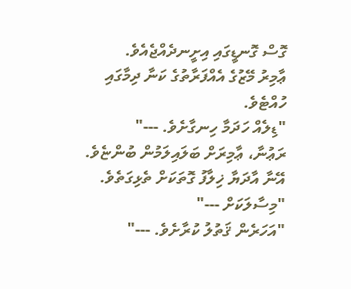ގޮސް ގޮނޑީގައި އިށީނދެއްޖެއެވެ.
ޢާމިރު މޭޒުގެ އެއްފަރާތުގެ ކަނާ ދިމާގައި ހުއްޓެވެ.
"ޑިލެއް ހަދަމާ ހިނގާށެވެ. ---"
ރަޢުނާ، ޢާމިރަށް ބަލައިލަމުން ބުންޏެވެ.
އޭނާ އާދަޔާ ޚިލާފު ގޮތަކަށް ތެޅިގަތެވެ.
"މިސާލަކަށް ---"
"އަހަރެން ޤަތުލު ކުރާށެވެ. ---"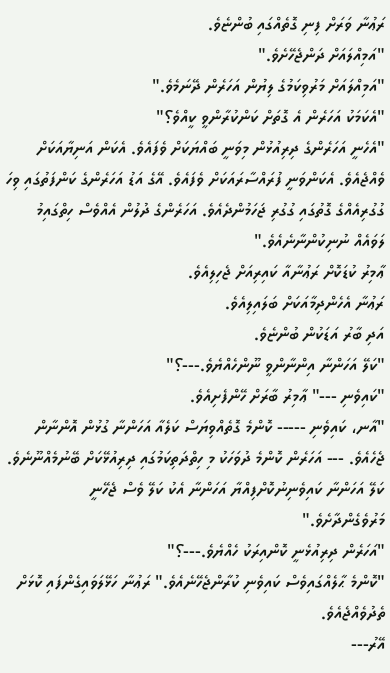ރަޢުނާ ވަރަށް ފިނި ގޮތެއްގައި ބުންޏެވެ.
"އަމިއްލައަށް ދަންޖެހޭށެވެ."
"އަމިއްލައަށް މަރުވިކަމުގެ ލިޔުން އަހަރެން ދޭނަމެވެ."
"އެކަމަކު އަހަރެން އެ ގޮތަށް ކަންކުރާންވީ ކީއްވެ؟"
"އެހެނީ އަހަރެންގެ ދިރިއުޅުން މިވަނީ ބައްޔަކަށް ވެފައެވެ. އެކަން އަނިޔާއަކަށް ވެއްޖެއެވެ. އެކަންވަނީ ފުރައްސާރައަކަށް ވެފައެވެ. އޭގެ އަޑު އަހަރެންގެ ކަންފަތުގައި ވިހަ ގުގުރިއެއްގެ ގޮތުގައި ގުގުރި ޖަހަމުންދެއެވެ. އަހަރެންގެ ދުލުން އެއްވެސް ހިތްގައިމު ލަވައެއް ނުނިކުންނާނެއެވެ."
ޢާމިރު ކުޑަކޮށް ރަޢުނާއާ ކައިރިއަށް ޖެހިލިއެވެ.
ރަޢުނާ އެހެންދިމާއަކަށް ބަލައިލިއެވެ.
އަދި ބާރު އަޑަކުން ބުންޏެވެ.
"ކަލޭ އަހަންނާ އިންނާންވީ ނޫންހެއްޔެވެ.---؟"
"ކައިވެނި ---" ޢާމިރު ބާރަށް ހޭންފެށިއެވެ.
"އާނ، ކައިވެނި ----- ކޮންމެ ގޮތެއްވިޔަސް ކަލެއާ އަހަންނާ ގުޅުން އޮންނާން ޖެހެއެވެ. --- އަހަރެން ކޮންމެ ދުވަހަކު މި ހިތްދަތިކަމުގައި ދިރިއުޅޭކަށް ބޭނުމެއްނޫނެވެ. ކަލޭ އަހަންނާ ކައިވެނިނުކޮށްފިއްޔާ އަހަންނާ އެކު ކަލޭ ވެސް ޖެހޭނީ މަރުވެގެންދާށެވެ."
"އަހަރެން ދިރިއުޅެނީ ކޮންއިރަކު ހެއްޔެވެ.---؟"
"ކޮންމެ ޙާލެއްގައިވެސް ކައިވެނި ކުރާންޖެހޭނެއެވެ." ރަޢުނާ ހަޅޭލަވައިގެންފައި ކޮޅަށް ތެދުވެއްޖެއެވެ.
އޭރު---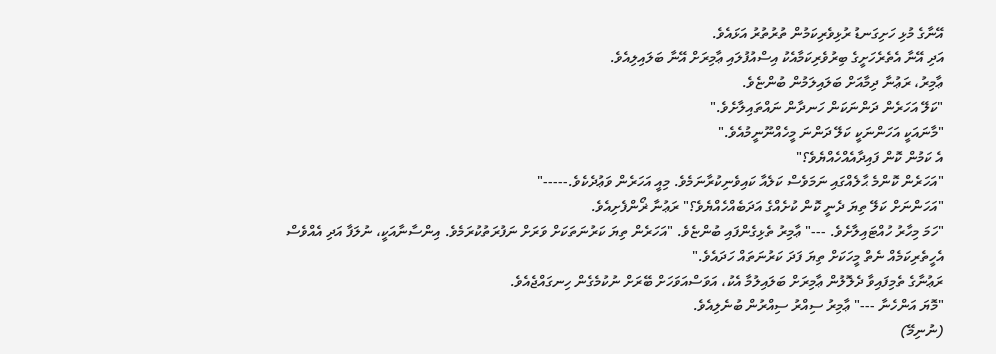އޭނާގެ މުޅި ހަށިގަނޑު ރުޅިވެރިކަމުން ތުރުތުރު އަޅައެވެ.
އަދި އޭނާ އެތެރެހަށީގެ ބިރުވެރިކަމާއެކު އިސްއުފުލައި ޢާމިރަށް އޭނާ ބަލައިލިއެވެ.
ޢާމިރު، ރަޢުނާ ދިމާއަށް ބަލައިލަމުން ބުންޏެވެ.
"ކަލޭ އަހަރެން ދަންނަކަން ހަނދާން ނައްތައިލާށެވެ."
"މާނައަކީ އަހަންނަކީ ކަލޭ ދަންނަ މީހެއްނޫނީމުއެވެ."
އެ ކަމުން ކޮން ފައިދާއެއްހެއްޔެވެ؟"
"އަހަރެން ކޮންމެ ޙާލެއްގައި ނަމަވެސް ކަލެއާ ކައިވެނިކުރާނަމެވެ. މިއީ އަހަރެން ވަޢުދެކެވެ.-----"
"އަހަންނަށް ކަލޭ ތިޔަ ދެނީ ކޮން ކުށެއްގެ އަދަބެއްހެއްޔެވެ؟" ރަޢުނާ ޜޯންފެށިއެވެ.
"ހަމަ މިހާރު ހުއްޓައިލާށެވެ. ---" ޢާމިރު ތެޅިގެންފައި ބުންޏެވެ. "އަހަރެން ތިޔަ ކަރުނަތަކަށް ވަރަށް ނަފުރަތުކުރަމެވެ. އިންސާނާއަކީ، ނުލަފާ އަދި އެއްވެސް އެހީތެރިކަމެއް ނެތް މީހަކަށް ތިޔަ ފަދަ ކަރުނަތައް ހަދައެވެ."
ރަޢުނާގެ ތެމިފައިވާ ދެލޮލުން ޢާމިރަށް ބަލައިލުމާ އެކު، އަވަސްއަވަހަށް ބޭރަށް ނުކުމެގެން ހިނގައްޖެއެވެ.
"މޮޔަ އަންހެނާ ---" ޢާމިރު ސިއްރު ސިއްރުން ބުނެލިއެވެ.
(ނުނިމޭ)